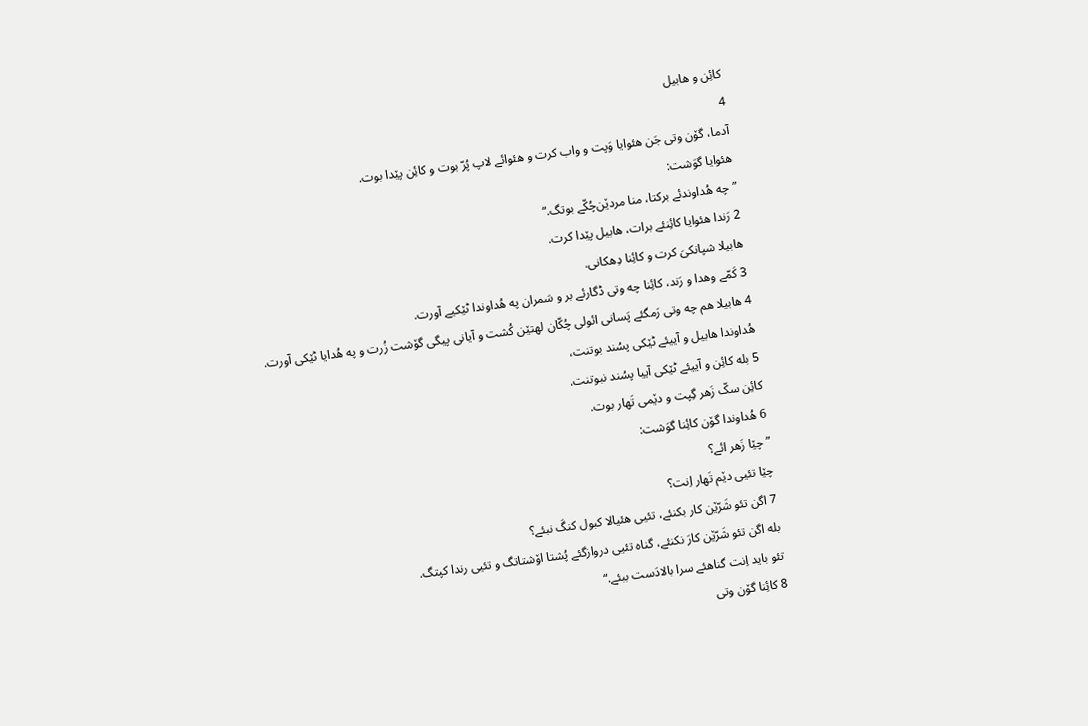کائِن و هابیل
4
آدما، گۆن وتی جَن هئوایا وَپت و واب کرت و هئوائے لاپ پُرّ بوت و کائِن پێدا بوت.
هئوایا گوَشت:
”چه هُداوندئے برکتا، منا مردێن‌چُکّے بوتگ.“
2 رَندا هئوایا کائِنئے برات، هابیل پێدا کرت.
هابیلا شپانکیَ کرت و کائِنا دِهکانی.
3 کَمّے وهدا و رَند، کائِنا چه وتی ڈگارئے بر و سَمران په هُداوندا ٹێکیے آورت.
4 هابیلا هم چه وتی رَمگئے پَسانی ائولی چُکّان لهتێن کُشت و آیانی پیگی گۆشت زُرت و په هُدایا ٹێکی آورت.
هُداوندا هابیل و آییئے ٹێکی پسُند بوتنت،
5 بله کائِن و آییئے ٹێکی آییا پسُند نبوتنت.
کائِن سکّ زَهر گِپت و دێمی تَهار بوت.
6 هُداوندا گۆن کائِنا گوَشت:
”چێا زَهر ائے؟
چێا تئیی دێم تَهار اِنت؟
7 اگن تئو شَرّێن کار بکنئے، تئیی هئیالا کبول کنگَ نبئے؟
بله اگن تئو شَرّێن کارَ نکنئے، گناه تئیی دروازگئے پُشتا اۆشتاتگ و تئیی رندا کپتگ.
تئو باید اِنت گناهئے سرا بالادَست ببئے.“
8 کائِنا گۆن وتی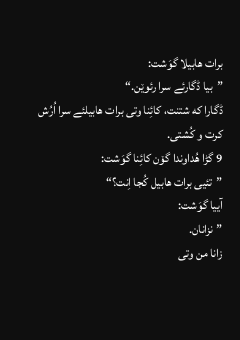برات هابیلا گوَشت:
”بیا ڈگارئے سرا رئوێن.“
ڈگارا که شتنت، کائِنا وتی برات هابیلئے سرا اُرُش کرت و کُشتی.
9 گڑا هُداوندا گۆن کائِنا گوَشت:
”تئیی برات هابیل کُجا اِنت؟“
آییا گوَشت:
”نزانان.
زانا من وتی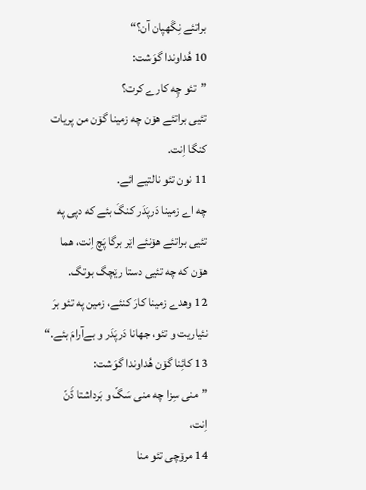براتئے نِگَهپان آن؟“
10 هُداوندا گوَشت:
”تئو چِه کارے کرت؟
تئیی براتئے هۆن چه زمینا گۆن من پریات کنگا اِنت.
11 نون تئو نالتیے ائے.
چه اے زمینا دَرپَدَر کنگَ بئے که دپی په تئیی براتئے هۆنئے اێر برگا پَچ اِنت، هما هۆن که چه تئیی دستا رێچگ بوتگ.
12 وهدے زمینا کارَ کنئے، زمین په تئو برَ نئیاریت و تئو، جهانا دَرپَدَر و بےآرامَ بئے.“
13 کائِنا گۆن هُداوندا گوَشت:
”منی سِزا چه منی سَگّ و بَرداشتا ڈَنّ اِنت،
14 مرۆچی تئو منا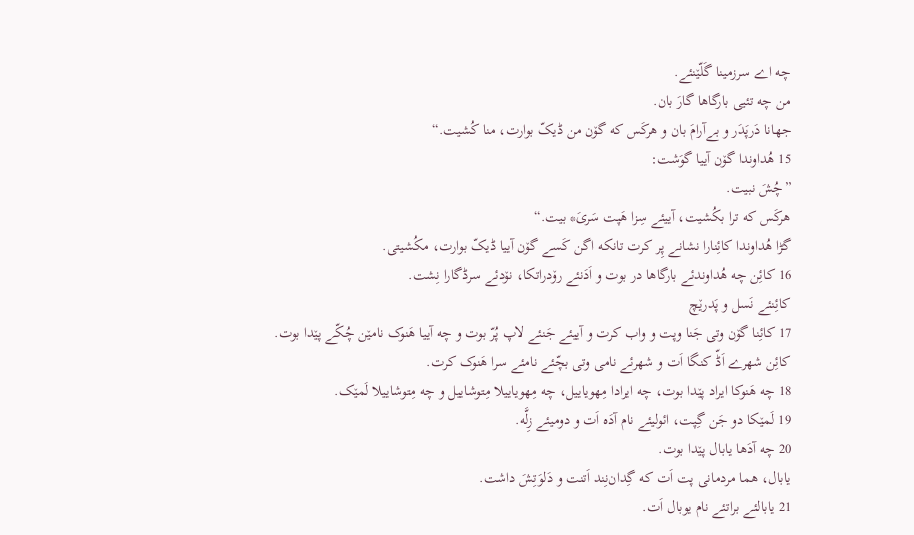چه اے سرزمینا گَلّێنئے.
من چه تئیی بارگاها گارَ بان.
جهانا دَرپَدَر و بےآرامَ بان و هرکَس که گۆن من ڈیکّ بوارت، منا کُشیت.“
15 هُداوندا گۆن آییا گوَشت:
”چُشَ نبیت.
هرکَس که ترا بکُشیت، آییئے سِزا هَپت سَریَ* بیت.“
گڑا هُداوندا کائِنارا نشانے پِر کرت تانکه اگن کَسے گۆن آییا ڈیکّ بوارت، مکُشیتی.
16 کائِن چه هُداوندئے بارگاها در بوت و اَدَنئے رۆدراتکا، نۆدئے سرڈگارا نِشت.
کائِنئے نَسل و پَدرێچ
17 کائِنا گۆن وتی جَنا وپت و واب کرت و آییئے جَنئے لاپ پُرّ بوت و چه آییا هَنوک نامێن چُکّے پێدا بوت.
کائِن شهرے اَڈّ کنگا اَت و شهرئے نامی وتی بچّئے نامئے سرا هَنوک کرت.
18 چه هَنوکا ایراد پێدا بوت، چه ایرادا مِهویاییل، چه مِهویاییلا مِتوشاییل و چه مِتوشاییلا لَمێک.
19 لَمێکا دو جَن گِپت، ائولیئے نام آدَه اَت و دومیئے زِلَّه.
20 چه آدَها یابال پێدا بوت.
یابال، هما مردمانی پت اَت که گِدان‌نِند اَتنت و دَلوَتِشَ داشت.
21 یابالئے براتئے نام یوبال اَت.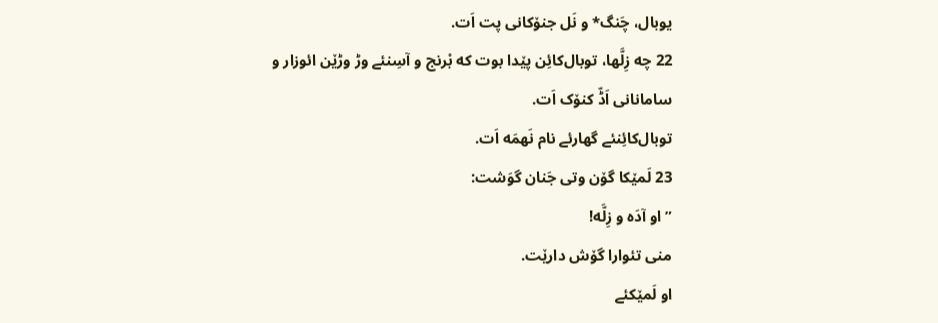یوبال، چَنگ* و نَل جنۆکانی پت اَت.
22 چه زِلَّها، توبال‌کائِن پێدا بوت که بْرنج و آسِنئے وڑ وڑێن ائوزار و سامانانی اَڈّ کنۆک اَت.
توبال‌کائِنئے گهارئے نام نَهمَه اَت.
23 لَمێکا گۆن وتی جَنان گوَشت:
”او آدَه و زِلَّه!
منی تئوارا گۆش دارێت.
او لَمێکئے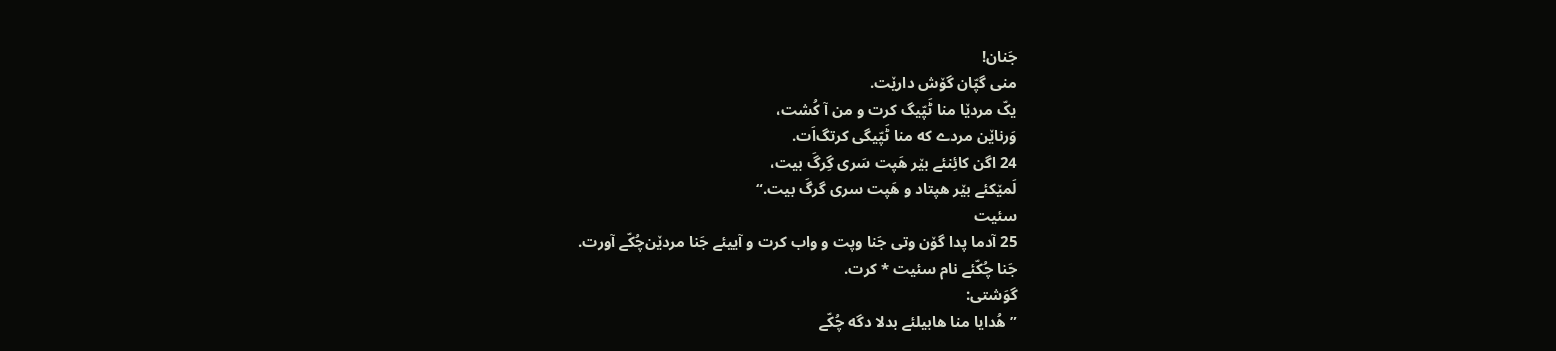جَنان!
منی گپّان گۆش دارێت.
یکّ مردێا منا ٹَپّیگ کرت و من آ کُشت،
وَرناێن مردے که منا ٹَپّیگی کرتگ‌اَت.
24 اگن کائِنئے بێر هَپت سَری گِرگَ بیت،
لَمێکئے بێر هپتاد و هَپت سری گرگَ بیت.“
سئیت
25 آدما پدا گۆن وتی جَنا وپت و واب کرت و آییئے جَنا مردێن‌چُکّے آورت.
جَنا چُکّئے نام سئیت * کرت.
گوَشتی:
”هُدایا منا هابیلئے بدلا دگه چُکّے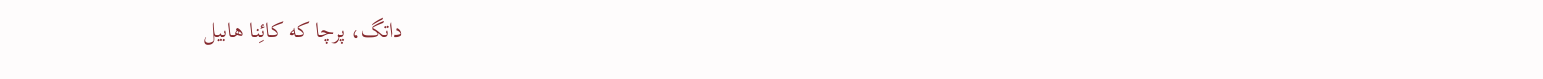داتگ، پرچا که کائِنا هابیل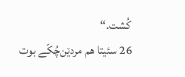کُشت.“
26 سئیتا هم مردێن‌چُکّے بوت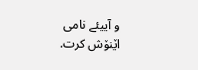و آییئے نامی اێنۆش کرت.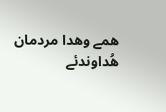همے وهدا مردمان هُداوندئے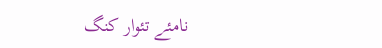نامئے تئوار کنگ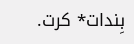بِندات* کرت.